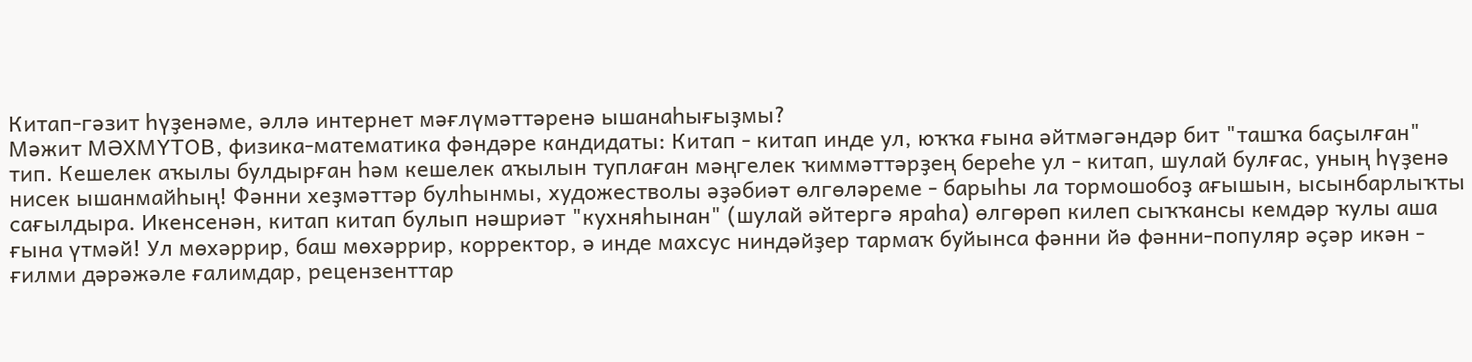Китап-гәзит һүҙенәме, әллә интернет мәғлүмәттәренә ышанаһығыҙмы?
Мәжит МӘХМҮТОВ, физика-математика фәндәре кандидаты: Китап - китап инде ул, юҡҡа ғына әйтмәгәндәр бит "ташҡа баҫылған" тип. Кешелек аҡылы булдырған һәм кешелек аҡылын туплаған мәңгелек ҡиммәттәрҙең береһе ул - китап, шулай булғас, уның һүҙенә нисек ышанмайһың! Фәнни хеҙмәттәр булһынмы, художестволы әҙәбиәт өлгөләреме - барыһы ла тормошобоҙ ағышын, ысынбарлыҡты сағылдыра. Икенсенән, китап китап булып нәшриәт "кухняһынан" (шулай әйтергә яраһа) өлгөрөп килеп сыҡҡансы кемдәр ҡулы аша ғына үтмәй! Ул мөхәррир, баш мөхәррир, корректор, ә инде махсус ниндәйҙер тармаҡ буйынса фәнни йә фәнни-популяр әҫәр икән - ғилми дәрәжәле ғалимдар, рецензенттар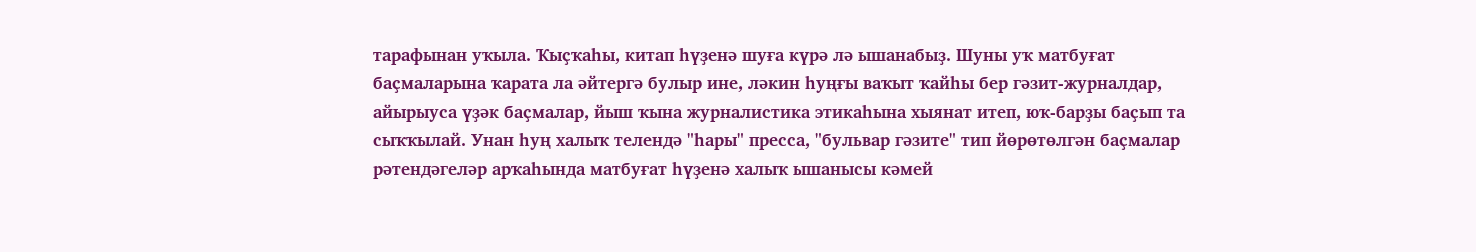тарафынан уҡыла. Ҡыҫҡаһы, китап һүҙенә шуға күрә лә ышанабыҙ. Шуны уҡ матбуғат баҫмаларына ҡарата ла әйтергә булыр ине, ләкин һуңғы ваҡыт ҡайһы бер гәзит-журналдар, айырыуса үҙәк баҫмалар, йыш ҡына журналистика этикаһына хыянат итеп, юҡ-барҙы баҫып та сыҡҡылай. Унан һуң халыҡ телендә "һары" пресса, "бульвар гәзите" тип йөрөтөлгән баҫмалар рәтендәгеләр арҡаһында матбуғат һүҙенә халыҡ ышанысы кәмей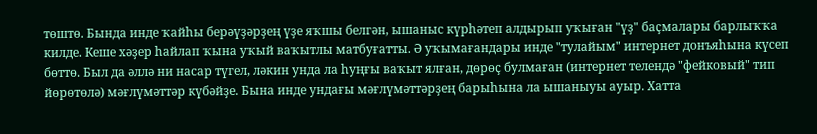төштө. Бында инде ҡайһы берәүҙәрҙең үҙе яҡшы белгән, ышаныс күрһәтеп алдырып уҡыған "үҙ" баҫмалары барлыҡҡа килде. Кеше хәҙер һайлап ҡына уҡый ваҡытлы матбуғатты. Ә уҡымағандары инде "тулайым" интернет донъяһына күсеп бөттө. Был да әллә ни насар түгел, ләкин унда ла һуңғы ваҡыт ялған, дөрөҫ булмаған (интернет телендә "фейковый" тип йөрөтөлә) мәғлүмәттәр күбәйҙе. Бына инде ундағы мәғлүмәттәрҙең барыһына ла ышаныуы ауыр. Хатта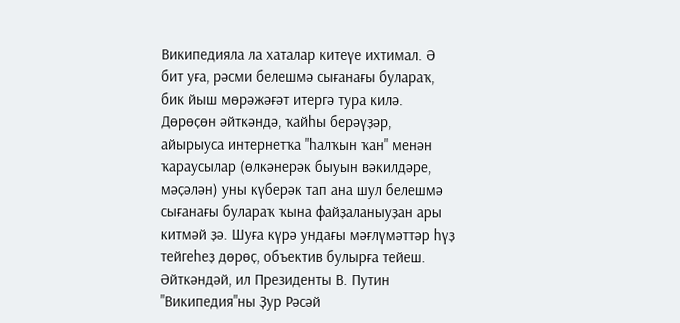Википедияла ла хаталар китеүе ихтимал. Ә бит уға, рәсми белешмә сығанағы булараҡ, бик йыш мөрәжәғәт итергә тура килә. Дөрөҫөн әйткәндә, ҡайһы берәүҙәр, айырыуса интернетҡа "һалҡын ҡан" менән ҡараусылар (өлкәнерәк быуын вәкилдәре, мәҫәлән) уны күберәк тап ана шул белешмә сығанағы булараҡ ҡына файҙаланыуҙан ары китмәй ҙә. Шуға күрә ундағы мәғлүмәттәр һүҙ тейгеһеҙ дөрөҫ, объектив булырға тейеш. Әйткәндәй, ил Президенты В. Путин "Википедия"ны Ҙур Рәсәй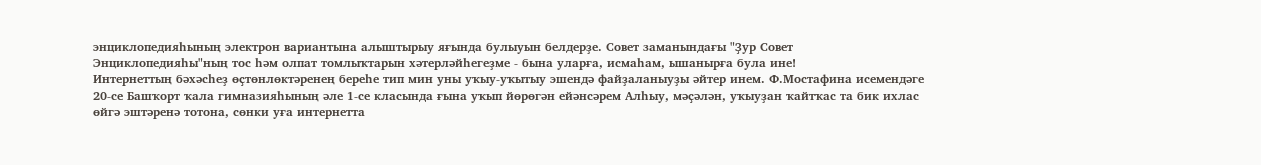энциклопедияһының электрон вариантына алыштырыу яғында булыуын белдерҙе. Совет заманындағы "Ҙур Совет Энциклопедияһы"ның тос һәм олпат томлыҡтарын хәтерләйһегеҙме - бына уларға, исмаһам, ышанырға була ине!
Интернеттың бәхәсһеҙ өҫтөнлөктәренең береһе тип мин уны уҡыу-уҡытыу эшендә файҙаланыуҙы әйтер инем. Ф.Мостафина исемендәге 20-се Башҡорт ҡала гимназияһының әле 1-се класында ғына уҡып йөрөгән ейәнсәрем Алһыу, мәҫәлән, уҡыуҙан ҡайтҡас та бик ихлас өйгә эштәренә тотона, сөнки уға интернетта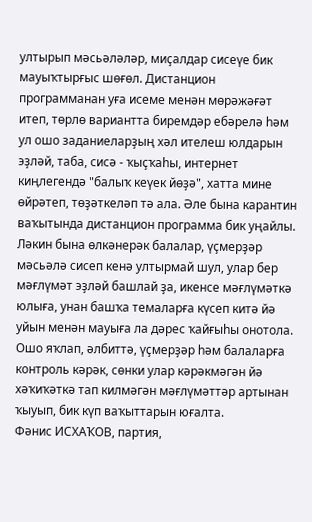ултырып мәсьәләләр, миҫалдар сисеүе бик мауыҡтырғыс шөғөл. Дистанцион программанан уға исеме менән мөрәжәғәт итеп, төрлө вариантта биремдәр ебәрелә һәм ул ошо заданиеларҙың хәл ителеш юлдарын эҙләй, таба, сисә - ҡыҫҡаһы, интернет киңлегендә "балыҡ кеүек йөҙә", хатта мине өйрәтеп, төҙәткеләп тә ала. Әле бына карантин ваҡытында дистанцион программа бик уңайлы. Ләкин бына өлкәнерәк балалар, үҫмерҙәр мәсьәлә сисеп кенә ултырмай шул, улар бер мәғлүмәт эҙләй башлай ҙа, икенсе мәғлүмәткә юлыға, унан башҡа темаларға күсеп китә йә уйын менән мауыға ла дәрес ҡайғыһы онотола. Ошо яҡлап, әлбиттә, үҫмерҙәр һәм балаларға контроль кәрәк, сөнки улар кәрәкмәгән йә хәҡиҡәткә тап килмәгән мәғлүмәттәр артынан ҡыуып, бик күп ваҡыттарын юғалта.
Фәнис ИСХАҠОВ, партия,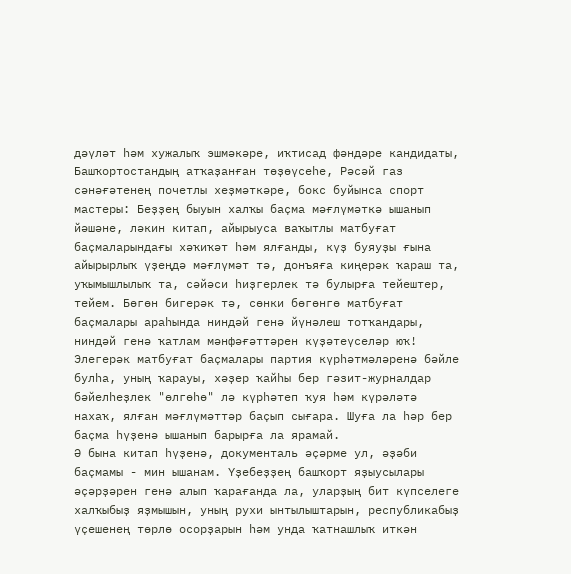дәүләт һәм хужалыҡ эшмәкәре, иҡтисад фәндәре кандидаты, Башҡортостандың атҡаҙанған төҙөүсеһе, Рәсәй газ сәнәғәтенең почетлы хеҙмәткәре, бокс буйынса спорт мастеры: Беҙҙең быуын халҡы баҫма мәғлүмәткә ышанып йәшәне, ләкин китап, айырыуса ваҡытлы матбуғат баҫмаларындағы хәҡиҡәт һәм ялғанды, күҙ буяуҙы ғына айырырлыҡ үҙеңдә мәғлүмәт тә, донъяға киңерәк ҡараш та, уҡымышлылыҡ та, сәйәси һиҙгерлек тә булырға тейештер, тейем. Бөгөн бигерәк тә, сөнки бөгөнгө матбуғат баҫмалары араһында ниндәй генә йүнәлеш тотҡандары, ниндәй генә ҡатлам мәнфәғәттәрен күҙәтеүселәр юҡ! Элегерәк матбуғат баҫмалары партия күрһәтмәләренә бәйле булһа, уның ҡарауы, хәҙер ҡайһы бер гәзит-журналдар бәйелһеҙлек "өлгөһө" лә күрһәтеп ҡуя һәм күрәләтә нахаҡ, ялған мәғлүмәттәр баҫып сығара. Шуға ла һәр бер баҫма һүҙенә ышанып барырға ла ярамай.
Ә бына китап һүҙенә, документаль әҫәрме ул, әҙәби баҫмамы - мин ышанам. Үҙебеҙҙең башҡорт яҙыусылары әҫәрҙәрен генә алып ҡарағанда ла, уларҙың бит күпселеге халҡыбыҙ яҙмышын, уның рухи ынтылыштарын, республикабыҙ үҫешенең төрлө осорҙарын һәм унда ҡатнашлыҡ иткән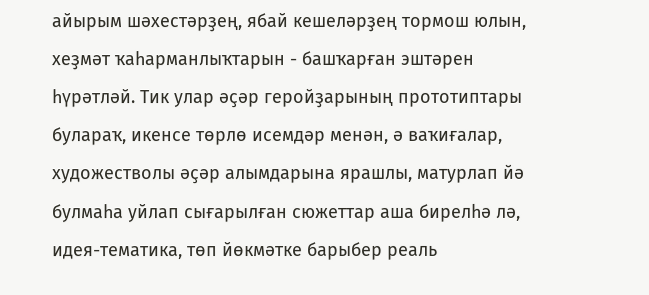айырым шәхестәрҙең, ябай кешеләрҙең тормош юлын, хеҙмәт ҡаһарманлыҡтарын - башҡарған эштәрен һүрәтләй. Тик улар әҫәр геройҙарының прототиптары булараҡ, икенсе төрлө исемдәр менән, ә ваҡиғалар, художестволы әҫәр алымдарына ярашлы, матурлап йә булмаһа уйлап сығарылған сюжеттар аша бирелһә лә, идея-тематика, төп йөкмәтке барыбер реаль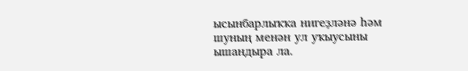ысынбарлыҡҡа нигеҙләнә һәм шуның менән ул уҡыусыны ышандыра ла.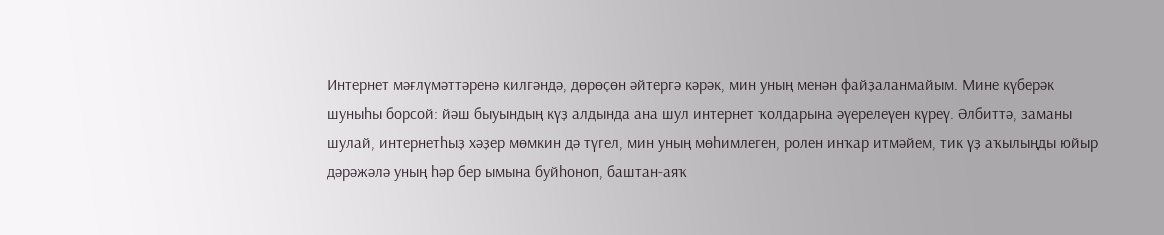Интернет мәғлүмәттәренә килгәндә, дөрөҫөн әйтергә кәрәк, мин уның менән файҙаланмайым. Мине күберәк шуныһы борсой: йәш быуындың күҙ алдында ана шул интернет ҡолдарына әүерелеүен күреү. Әлбиттә, заманы шулай, интернетһыҙ хәҙер мөмкин дә түгел, мин уның мөһимлеген, ролен инҡар итмәйем, тик үҙ аҡылыңды юйыр дәрәжәлә уның һәр бер ымына буйһоноп, баштан-аяҡ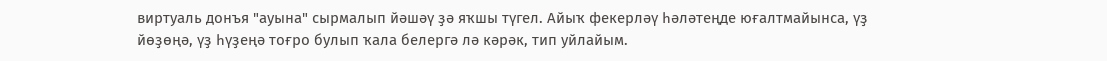виртуаль донъя "ауына" сырмалып йәшәү ҙә яҡшы түгел. Айыҡ фекерләү һәләтеңде юғалтмайынса, үҙ йөҙөңә, үҙ һүҙеңә тоғро булып ҡала белергә лә кәрәк, тип уйлайым.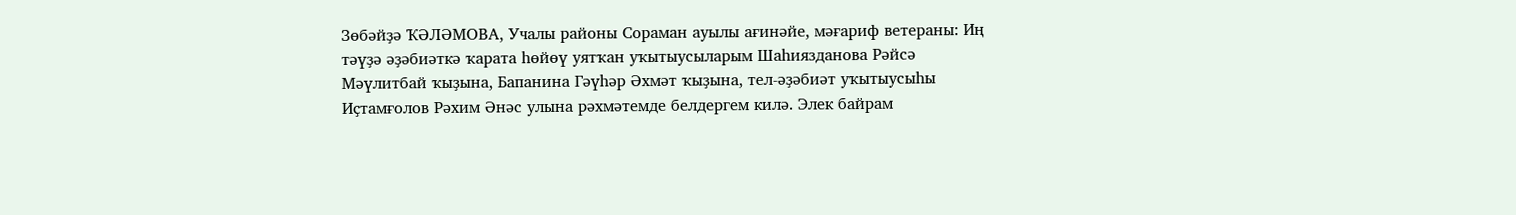Зөбәйҙә ҠӘЛӘМОВА, Учалы районы Сораман ауылы ағинәйе, мәғариф ветераны: Иң тәүҙә әҙәбиәткә ҡарата һөйөү уятҡан уҡытыусыларым Шаһиязданова Рәйсә Мәүлитбай ҡыҙына, Бапанина Гәүһәр Әхмәт ҡыҙына, тел-әҙәбиәт уҡытыусыһы Иҫтамғолов Рәхим Әнәс улына рәхмәтемде белдергем килә. Элек байрам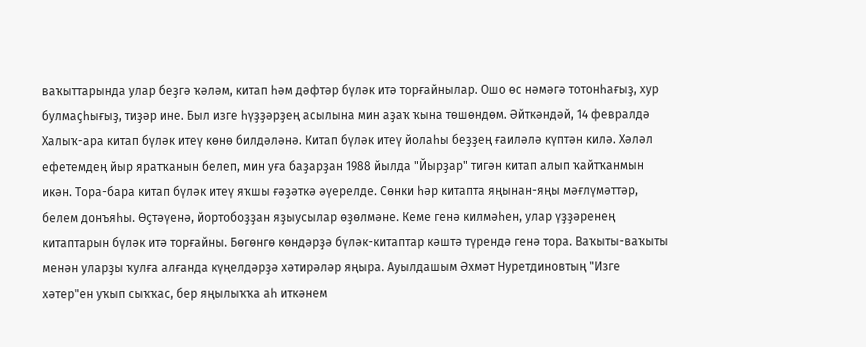ваҡыттарында улар беҙгә ҡәләм, китап һәм дәфтәр бүләк итә торғайнылар. Ошо өс нәмәгә тотонһағыҙ, хур булмаҫһығыҙ, тиҙәр ине. Был изге һүҙҙәрҙең асылына мин аҙаҡ ҡына төшөндөм. Әйткәндәй, 14 февралдә Халыҡ-ара китап бүләк итеү көнө билдәләнә. Китап бүләк итеү йолаһы беҙҙең ғаиләлә күптән килә. Хәләл ефетемдең йыр яратҡанын белеп, мин уға баҙарҙан 1988 йылда "Йырҙар" тигән китап алып ҡайтҡанмын икән. Тора-бара китап бүләк итеү яҡшы ғәҙәткә әүерелде. Сөнки һәр китапта яңынан-яңы мәғлүмәттәр, белем донъяһы. Өҫтәүенә, йортобоҙҙан яҙыусылар өҙөлмәне. Кеме генә килмәһен, улар үҙҙәренең китаптарын бүләк итә торғайны. Бөгөнгө көндәрҙә бүләк-китаптар кәштә түрендә генә тора. Ваҡыты-ваҡыты менән уларҙы ҡулға алғанда күңелдәрҙә хәтирәләр яңыра. Ауылдашым Әхмәт Нуретдиновтың "Изге хәтер"ен уҡып сыҡҡас, бер яңылыҡҡа аһ иткәнем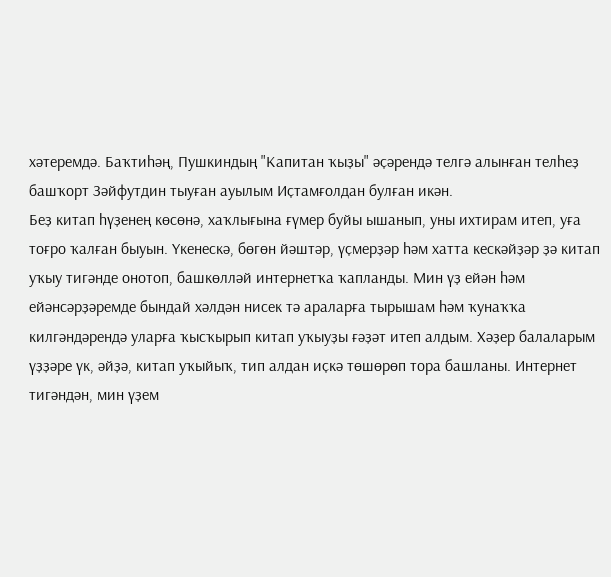хәтеремдә. Баҡтиһәң, Пушкиндың "Капитан ҡыҙы" әҫәрендә телгә алынған телһеҙ башҡорт Зәйфутдин тыуған ауылым Иҫтамғолдан булған икән.
Беҙ китап һүҙенең көсөнә, хаҡлығына ғүмер буйы ышанып, уны ихтирам итеп, уға тоғро ҡалған быуын. Үкенескә, бөгөн йәштәр, үҫмерҙәр һәм хатта кескәйҙәр ҙә китап уҡыу тигәнде онотоп, башкөлләй интернетҡа ҡапланды. Мин үҙ ейән һәм ейәнсәрҙәремде бындай хәлдән нисек тә араларға тырышам һәм ҡунаҡҡа килгәндәрендә уларға ҡысҡырып китап уҡыуҙы ғәҙәт итеп алдым. Хәҙер балаларым үҙҙәре үк, әйҙә, китап уҡыйыҡ, тип алдан иҫкә төшөрөп тора башланы. Интернет тигәндән, мин үҙем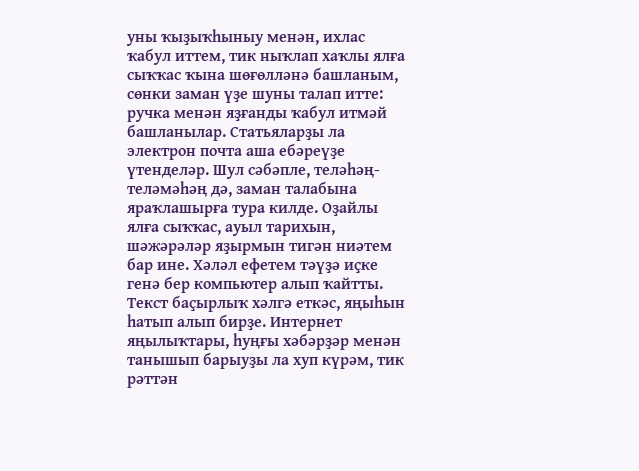уны ҡыҙыҡһыныу менән, ихлас ҡабул иттем, тик ныҡлап хаҡлы ялға сыҡҡас ҡына шөғөлләнә башланым, сөнки заман үҙе шуны талап итте: ручка менән яҙғанды ҡабул итмәй башланылар. Статьяларҙы ла электрон почта аша ебәреүҙе үтенделәр. Шул сәбәпле, теләһәң-теләмәһәң дә, заман талабына яраҡлашырға тура килде. Оҙайлы ялға сыҡҡас, ауыл тарихын, шәжәрәләр яҙырмын тигән ниәтем бар ине. Хәләл ефетем тәүҙә иҫке генә бер компьютер алып ҡайтты. Текст баҫырлыҡ хәлгә еткәс, яңыһын һатып алып бирҙе. Интернет яңылыҡтары, һуңғы хәбәрҙәр менән танышып барыуҙы ла хуп күрәм, тик рәттән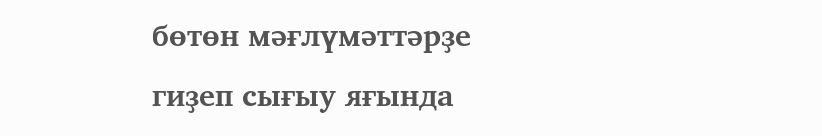бөтөн мәғлүмәттәрҙе гиҙеп сығыу яғында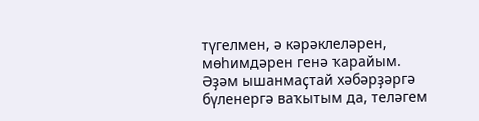түгелмен, ә кәрәклеләрен, мөһимдәрен генә ҡарайым. Әҙәм ышанмаҫтай хәбәрҙәргә бүленергә ваҡытым да, теләгем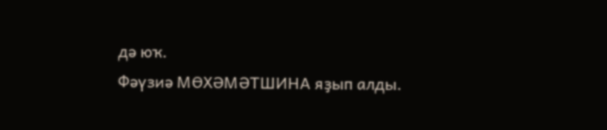дә юҡ.
Фәүзиә МӨХӘМӘТШИНА яҙып алды.